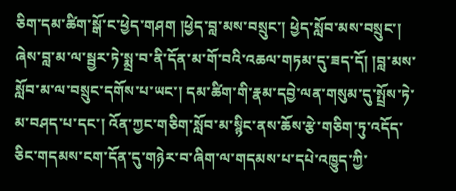ཅིག་དམ་ཚིག་སྒོ་ང་ཕྱེད་གཤག །ཕྱེད་བླ་མས་བསྲུང་། ཕྱེད་སློབ་མས་བསྲུང་། ཞེས་བླ་མ་ལ་སྦྱར་ཏེ་སྨྲ་བ་ནི་དོན་མ་གོ་བའི་འཆལ་གཏམ་དུ་ཟད་དོ། །བླ་མས་སློབ་མ་ལ་བསྲུང་དགོས་པ་ཡང་། དམ་ཚིག་གི་རྣམ་དབྱེ་ལན་གསུམ་དུ་སྤྲོས་ཏེ་མ་བཤད་པ་དང་། འོན་ཀྱང་གཅིག་སློབ་མ་སྙིང་ནས་ཆོས་རྩེ་གཅིག་ཏུ་འདོད་ཅིང་གདམས་ངག་དོན་དུ་གཉེར་བ་ཞིག་ལ་གདམས་པ་དཔེ་འཁྱུད་ཀྱི་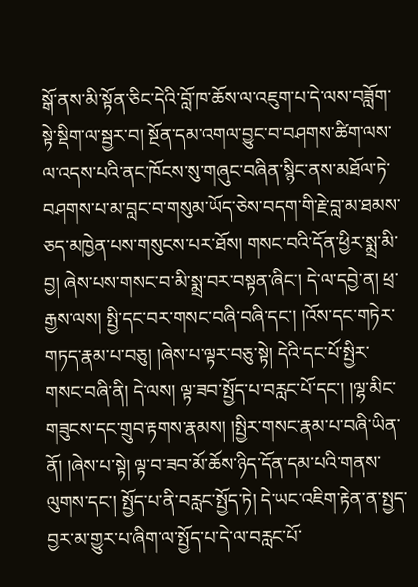སྒོ་ནས་མི་སྟོན་ཅིང་དེའི་བློ་ཁ་ཆོས་ལ་འཇུག་པ་དེ་ལས་བཟློག་སྟེ་སྡིག་ལ་སྦྱར་བ། སྔོན་དམ་འགལ་བྱུང་བ་བཤགས་ཚིག་ལས་ལ་འདས་པའི་ནང་ཁོངས་སུ་གཞུང་བཞིན་སྙིང་ནས་མཐོལ་ཏེ་བཤགས་པ་མ་བླང་བ་གསུམ་ཡོད་ཅེས་བདག་གི་རྗེ་བླ་མ་ཐམས་ཅད་མཁྱེན་པས་གསུངས་པར་ཐོས། གསང་བའི་དོན་ཕྱིར་སྨྲ་མི་བྱ། ཞེས་པས་གསང་བ་མི་སྨྲ་བར་བསྟན་ཞིང་། དེ་ལ་དབྱེ་ན། ཕྲ་རྒྱས་ལས། སྤྱི་དང་བར་གསང་བཞི་བཞི་དང་། །འོས་དང་གཏེར་གཏད་རྣམ་པ་བཅུ། །ཞེས་པ་ལྟར་བཅུ་སྟེ། དེའི་དང་པོ་སྤྱིར་གསང་བཞི་ནི། དེ་ལས། ལྟ་ཟབ་སྤྱོད་པ་བརླང་པོ་དང་། །ལྷ་མིང་གཟུངས་དང་གྲུབ་རྟགས་རྣམས། །སྤྱིར་གསང་རྣམ་པ་བཞི་ཡིན་ནོ། །ཞེས་པ་སྟེ། ལྟ་བ་ཟབ་མོ་ཆོས་ཉིད་དོན་དམ་པའི་གནས་ལུགས་དང་། སྤྱོད་པ་ནི་བརླང་སྤྱོད་ཏེ། དེ་ཡང་འཇིག་རྟེན་ན་སྤྱད་བྱར་མ་གྱུར་པ་ཞིག་ལ་སྤྱོད་པ་དེ་ལ་བརླང་པོ་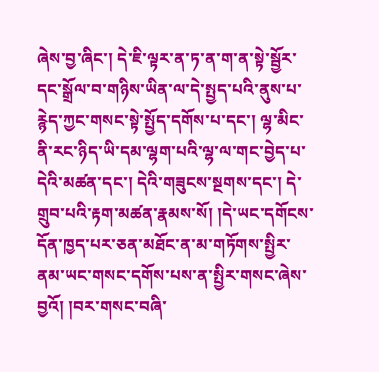ཞེས་བྱ་ཞིང་། དེ་ཇི་ལྟར་ན་ཏ་ན་ག་ན་སྟེ་སྦྱོར་དང་སྒྲོལ་བ་གཉིས་ཡིན་ལ་དེ་སྤྱད་པའི་ནུས་པ་རྙེད་ཀྱང་གསང་སྟེ་སྤྱོད་དགོས་པ་དང་། ལྷ་མིང་ནི་རང་ཉིད་ཡི་དམ་ལྷག་པའི་ལྷ་ལ་གང་བྱེད་པ་དེའི་མཚན་དང་། དེའི་གཟུངས་སྔགས་དང་། དེ་གྲུབ་པའི་རྟག་མཚན་རྣམས་སོ། །དེ་ཡང་དགོངས་དོན་ཁྱད་པར་ཅན་མཐོང་ན་མ་གཏོགས་སྤྱིར་ནམ་ཡང་གསང་དགོས་པས་ན་སྤྱིར་གསང་ཞེས་བྱའོ། །བར་གསང་བཞི་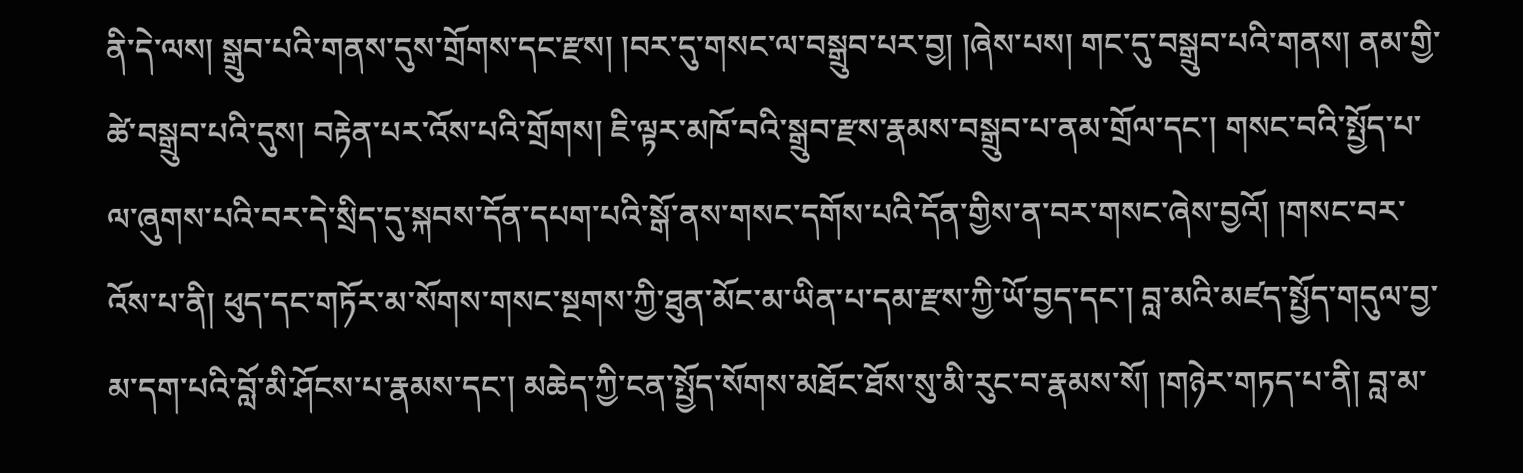ནི་དེ་ལས། སྒྲུབ་པའི་གནས་དུས་གྲོགས་དང་རྫས། །བར་དུ་གསང་ལ་བསྒྲུབ་པར་བྱ། །ཞེས་པས། གང་དུ་བསྒྲུབ་པའི་གནས། ནམ་གྱི་ཚེ་བསྒྲུབ་པའི་དུས། བརྟེན་པར་འོས་པའི་གྲོགས། ཇི་ལྟར་མཁོ་བའི་སྒྲུབ་རྫས་རྣམས་བསྒྲུབ་པ་ནམ་གྲོལ་དང་། གསང་བའི་སྤྱོད་པ་ལ་ཞུགས་པའི་བར་དེ་སྲིད་དུ་སྐབས་དོན་དཔག་པའི་སྒོ་ནས་གསང་དགོས་པའི་དོན་གྱིས་ན་བར་གསང་ཞེས་བྱའོ། །གསང་བར་འོས་པ་ནི། ཕུད་དང་གཏོར་མ་སོགས་གསང་སྔགས་ཀྱི་ཐུན་མོང་མ་ཡིན་པ་དམ་རྫས་ཀྱི་ཡོ་བྱད་དང་། བླ་མའི་མཛད་སྤྱོད་གདུལ་བྱ་མ་དག་པའི་བློ་མི་ཤོངས་པ་རྣམས་དང་། མཆེད་ཀྱི་ངན་སྤྱོད་སོགས་མཐོང་ཐོས་སུ་མི་རུང་བ་རྣམས་སོ། །གཉེར་གཏད་པ་ནི། བླ་མ་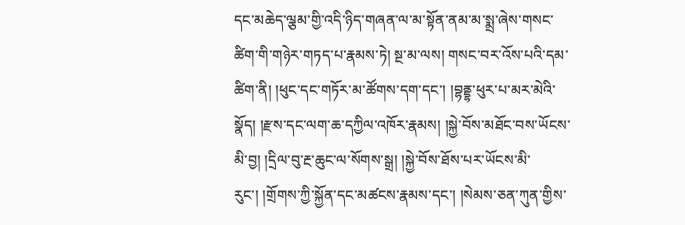དང་མཆེད་ལྕམ་གྱི་འདི་ཉིད་གཞན་ལ་མ་སྟོན་ནམ་མ་སྨྲ་ཞེས་གསང་ཚིག་གི་གཉེར་གཏད་པ་རྣམས་ཏེ། སྔ་མ་ལས། གསང་བར་འོས་པའི་དམ་ཚིག་ནི། །ཕུང་དང་གཏོར་མ་ཚོགས་དག་དང་། །བྷནྡྷ་ཕུར་པ་མར་མེའི་སྣོད། །རྫས་དང་ལག་ཆ་དཀྱིལ་འཁོར་རྣམས། །སྐྱེ་བོས་མཐོང་བས་ཡོངས་མི་བྱ། །དྲིལ་བུ་རྔ་ཆུང་ལ་སོགས་སྒྲ། །སྐྱེ་བོས་ཐོས་པར་ཡོངས་མི་རུང་། །གྲོགས་ཀྱི་སྐྱོན་དང་མཚངས་རྣམས་དང་། །སེམས་ཅན་ཀུན་གྱིས་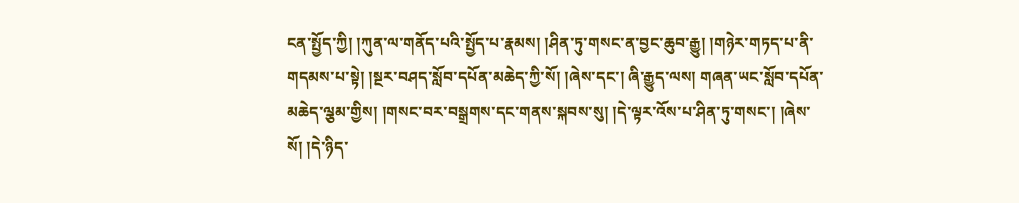ངན་སྤྱོད་ཀྱི། །ཀུན་ལ་གནོད་པའི་སྤྱོད་པ་རྣམས། །ཤིན་ཏུ་གསང་ན་བྱང་ཆུབ་རྒྱུ། །གཉེར་གཏད་པ་ནི་གདམས་པ་སྟེ། །སྔར་བཤད་སློབ་དཔོན་མཆེད་ཀྱི་སོ། །ཞེས་དང་། ཞི་རྒྱུད་ལས། གཞན་ཡང་སློབ་དཔོན་མཆེད་ལྕམ་གྱིས། །གསང་བར་བསྒྲགས་དང་གནས་སྐབས་སུ། །དེ་ལྟར་འོས་པ་ཤིན་ཏུ་གསང་། །ཞེས་སོ། །དེ་ཉིད་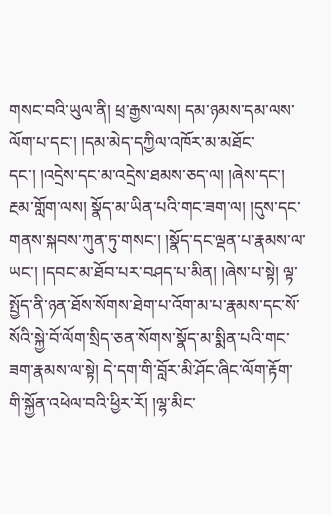གསང་བའི་ཡུལ་ནི། ཕྲ་རྒྱས་ལས། དམ་ཉམས་དམ་ལས་ལོག་པ་དང་། །དམ་མེད་དཀྱིལ་འཁོར་མ་མཐོང་དང་། །འདྲེས་དང་མ་འདྲེས་ཐམས་ཅད་ལ། །ཞེས་དང་། རྔམ་གློག་ལས། སྣོད་མ་ཡིན་པའི་གང་ཟག་ལ། །དུས་དང་གནས་སྐབས་ཀུན་ཏུ་གསང་། །སྣོད་དང་ལྡན་པ་རྣམས་ལ་ཡང་། །དབང་མ་ཐོབ་པར་བཤད་པ་མིན། །ཞེས་པ་སྟེ། ལྟ་སྤྱོད་ནི་ཉན་ཐོས་སོགས་ཐེག་པ་འོག་མ་པ་རྣམས་དང་སོ་སོའི་སྐྱེ་བོ་ལོག་སྲིད་ཅན་སོགས་སྣོད་མ་སྨིན་པའི་གང་ཟག་རྣམས་ལ་སྟེ། དེ་དག་གི་བློར་མི་ཤོང་ཞིང་ལོག་རྟོག་གི་སྐྱོན་འཕེལ་བའི་ཕྱིར་རོ། །ལྷ་མིང་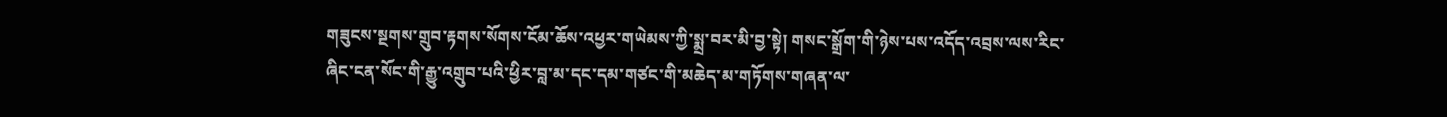གཟུངས་སྔགས་གྲུབ་རྟགས་སོགས་ངོམ་ཆོས་འཕྱར་གཡེམས་ཀྱི་སྨྲ་བར་མི་བྱ་སྟེ། གསང་སྒྲོག་གི་ཉེས་པས་འདོད་འབྲས་ལས་རིང་ཞིང་ངན་སོང་གི་རྒྱུ་འགྲུབ་པའི་ཕྱིར་བླ་མ་དང་དམ་གཙང་གི་མཆེད་མ་གཏོགས་གཞན་ལ་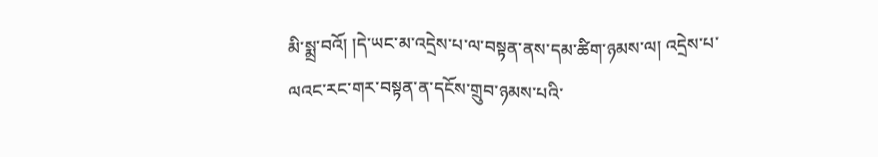མི་སྨྲ་བའོ། །དེ་ཡང་མ་འདྲེས་པ་ལ་བསྟན་ནས་དམ་ཚིག་ཉམས་ལ། འདྲེས་པ་ལའང་རང་གར་བསྟན་ན་དངོས་གྲུབ་ཉམས་པའི་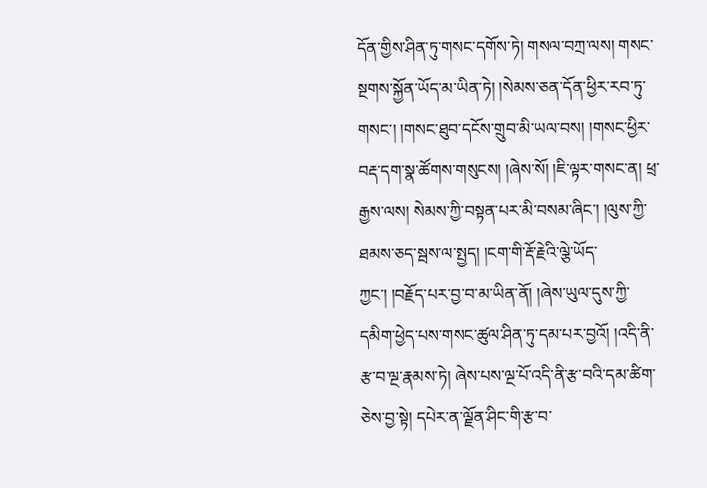དོན་གྱིས་ཤིན་ཏུ་གསང་དགོས་ཏེ། གསལ་བཀྲ་ལས། གསང་སྔགས་སྐྱོན་ཡོད་མ་ཡིན་ཏེ། །སེམས་ཅན་དོན་ཕྱིར་རབ་ཏུ་གསང་། །གསང་ཐུབ་དངོས་གྲུབ་མི་ཡལ་བས། །གསང་ཕྱིར་བརྡ་དག་སྣ་ཚོགས་གསུངས། །ཞེས་སོ། །ཇི་ལྟར་གསང་ན། ཕྲ་རྒྱས་ལས། སེམས་ཀྱི་བསྟན་པར་མི་བསམ་ཞིང་། །ལུས་ཀྱི་ཐམས་ཅད་སྦས་ལ་སྤྱད། །ངག་གི་རྡོ་རྗེའི་ལྕེ་ཡོད་ཀྱང་། །བརྗོད་པར་བྱ་བ་མ་ཡིན་ནོ། །ཞེས་ཡུལ་དུས་ཀྱི་དམིག་ཕྱེད་པས་གསང་ཚུལ་ཤིན་ཏུ་དམ་པར་བྱའོ། །འདི་ནི་རྩ་བ་ལྔ་རྣམས་ཏེ། ཞེས་པས་ལྔ་པོ་འདི་ནི་རྩ་བའི་དམ་ཚིག་ཅེས་བྱ་སྟེ། དཔེར་ན་ལྗོན་ཤིང་གི་རྩ་བ་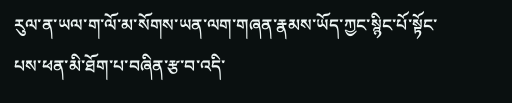རུལ་ན་ཡལ་ག་ལོ་མ་སོགས་ཡན་ལག་གཞན་རྣམས་ཡོད་ཀྱང་སྙིང་པོ་སྟོང་པས་ཕན་མི་ཐོག་པ་བཞིན་རྩ་བ་འདི་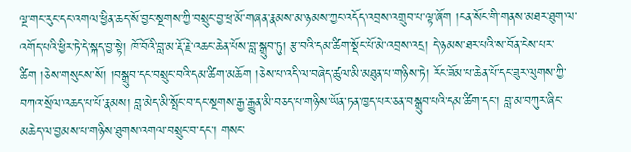ལྔ་གང་རུང་དང་འགལ་ཕྱིན་ཆད་སོ་བྱང་སྔགས་ཀྱི་བསྲུང་བྱ་ཕྲ་མོ་གཞན་རྣམས་མ་ཉམས་ཀྱང་འདོད་འབྲས་འགྲུབ་པ་ལྟ་ཞོག །ངན་སོང་གི་གནས་མཐར་ཐུག་ལ་འགོད་པའི་ཕྱིར་ཏེ་དེ་སྐད་བྱ་སྟེ། ཁོ་བོའི་བླ་མ་རྡོ་རྗེ་འཆང་ཆེན་པོས་བླ་སྒྲུབ་ཏུ། རྩ་བའི་དམ་ཚིག་སྡོང་པོ་མེ་འབྲས་འདྲ། དེ་ཉམས་ཐར་པའི་ས་བོན་ངེས་པར་ཚིག །ཅེས་གསུངས་སོ། །བསྒྲུབ་དང་བསྲུང་བའི་དམ་ཚིག་མཆོག །ཅེས་པ་འདི་ལ་བཞེད་ཚུལ་མི་མཐུན་པ་གཉིས་ཏེ། རོང་ཟོམ་པ་ཆེན་པོ་དང་ཟུར་ལུགས་ཀྱི་བཀའ་སྲོལ་འཆད་པ་པོ་རྣམས། བླ་མེད་མི་སྤོང་བ་དང་སྔགས་རྒྱ་རྒྱུན་མི་བཅད་པ་གཉིས་ཡོན་ཏན་ཁྱད་པར་ཅན་བསྒྲུབ་པའི་དམ་ཚིག་དང་། བླ་མ་བཀུར་ཞིང་མཆེད་ལ་བྱམས་པ་གཉིས་ཐུགས་འགལ་བསྲུང་བ་དང་། གསང་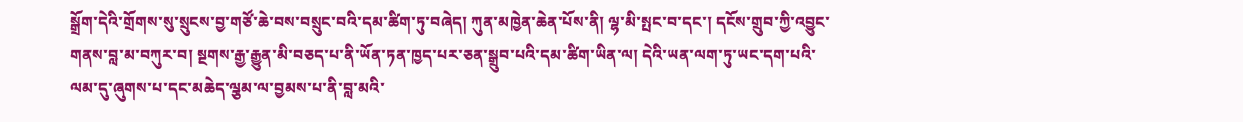སྒྲོག་དེའི་གྲོགས་སུ་སྲུངས་བྱ་གཙོ་ཆེ་བས་བསྲུང་བའི་དམ་ཚིག་ཏུ་བཞེད། ཀུན་མཁྱེན་ཆེན་པོས་ནི། ལྷ་མི་སྤང་བ་དང་། དངོས་གྲུབ་ཀྱི་འབྱུང་གནས་བླ་མ་བཀུར་བ། སྔགས་རྒྱ་རྒྱུན་མི་བཅད་པ་ནི་ཡོན་ཏན་ཁྱད་པར་ཅན་སྒྲུབ་པའི་དམ་ཚིག་ཡིན་ལ། དེའི་ཡན་ལག་ཏུ་ཡང་དག་པའི་ལམ་དུ་ཞུགས་པ་དང་མཆེད་ལྕམ་ལ་བྱམས་པ་ནི་བླ་མའི་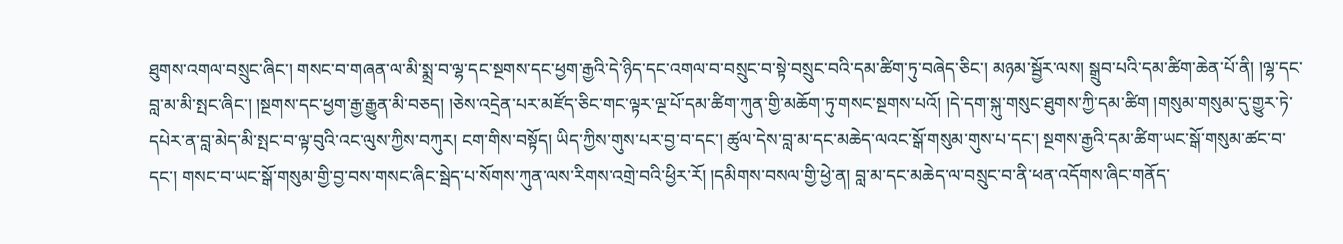ཐུགས་འགལ་བསྲུང་ཞིང་། གསང་བ་གཞན་ལ་མི་སྨྲ་བ་ལྷ་དང་སྔགས་དང་ཕྱག་རྒྱའི་དེ་ཉིད་དང་འགལ་བ་བསྲུང་བ་སྟེ་བསྲུང་བའི་དམ་ཚིག་ཏུ་བཞེད་ཅིང་། མཉམ་སྦྱོར་ལས། སྒྲུབ་པའི་དམ་ཚིག་ཆེན་པོ་ནི། །ལྷ་དང་བླ་མ་མི་སྤང་ཞིང་། །སྔགས་དང་ཕྱག་རྒྱ་རྒྱུན་མི་བཅད། །ཅེས་འདྲེན་པར་མཛོད་ཅིང་གང་ལྟར་ལྔ་པོ་དམ་ཚིག་ཀུན་གྱི་མཆོག་ཏུ་གསང་སྔགས་པའོ། །དེ་དག་སྐུ་གསུང་ཐུགས་ཀྱི་དམ་ཚིག །གསུམ་གསུམ་དུ་གྱུར་ཏེ་དཔེར་ན་བླ་མེད་མི་སྤང་བ་ལྟ་བུའི་འང་ལུས་ཀྱིས་བཀུར། ངག་གིས་བསྟོད། ཡིད་ཀྱིས་གུས་པར་བྱ་བ་དང་། ཚུལ་དེས་བླ་མ་དང་མཆེད་ལའང་སྒོ་གསུམ་གུས་པ་དང་། སྔགས་རྒྱའི་དམ་ཚིག་ཡང་སྒོ་གསུམ་ཚང་བ་དང་། གསང་བ་ཡང་སྒོ་གསུམ་གྱི་བྱ་བས་གསང་ཞིང་སྦེད་པ་སོགས་ཀུན་ལས་རིགས་འགྲེ་བའི་ཕྱིར་རོ། །དམིགས་བསལ་གྱི་ཕྱེ་ན། བླ་མ་དང་མཆེད་ལ་བསྲུང་བ་ནི་ཕན་འདོགས་ཞིང་གནོད་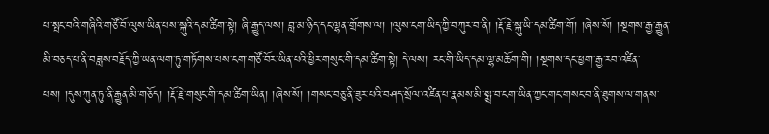པ་སྤང་བའི་གཞིའི་གཙོ་བོ་ལུས་ཡིན་པས་སྐུའི་དམ་ཚིག་སྟེ། ཞི་རྒྱུད་ལས། བླ་མ་ཉིད་དང་ལྷན་གྲོགས་ལ། །ལུས་ངག་ཡིད་ཀྱི་བཀུར་བ་ནི། །རྡོ་རྗེ་སྐུ་ཡི་དམ་ཚིག་གོ། །ཞེས་སོ། །སྔགས་རྒྱ་རྒྱུན་མི་བཅད་པ་ནི་བཟླས་བརྗོད་ཀྱི་ཡན་ལག་ཏུ་གཏོགས་པས་ངག་གཙོ་བོར་ཡིན་པའི་ཕྱིར་གསུང་གི་དམ་ཚིག་སྟེ། དེ་ལས། རང་གི་ཡིད་དམ་ལྷ་མཆོག་གི། །སྔགས་དང་ཕྱག་རྒྱ་རབ་འཛིན་པས། །དུས་ཀུན་ཏུ་ནི་རྒྱུན་མི་གཅོད། །རྡོ་རྗེ་གསུང་གི་དམ་ཚིག་ཡིན། །ཞེས་སོ། །གསང་བཅུ་ནི་ཟུར་པའི་བཤད་སྲོལ་འཛིན་པ་རྣམས་མི་སྨྲ་བ་ངག་ཡིན་ཀྱང་གང་གསང་བ་ནི་ཐུགས་ལ་གནས་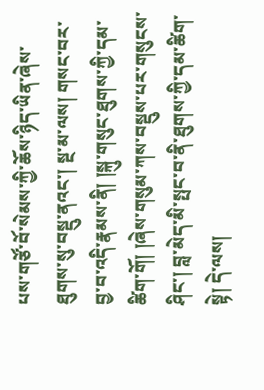པས་གཙོ་བོ་སེམས་ཀྱི་ཆོས་ཉིད་ཡིན་ཞེས་ཐུགས་སུ་བསྡུ་ནའང་། སྔ་མ་ལས། གསང་བར་བྱ་བ་འདི་རྣམས་ནི། །སྐུ་གསུང་ཐུགས་ཀྱི་དམ་ཚིག་གོ། །ཞེས་གསུམ་ཀས་བསྡུས་པར་གསུངས་ཤིང་། བླ་མེད་མི་སྤང་བ་ནི་ཐུགས་ཀྱི་དམ་ཚིག་སྟེ། དེ་ལས།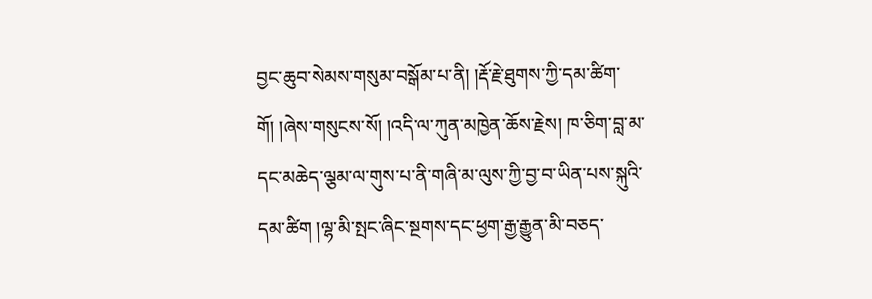བྱང་ཆུབ་སེམས་གསུམ་བསྒོམ་པ་ནི། །རྡོ་རྗེ་ཐུགས་ཀྱི་དམ་ཚིག་གོ། །ཞེས་གསུངས་སོ། །འདི་ལ་ཀུན་མཁྱེན་ཆོས་རྗེས། ཁ་ཅིག་བླ་མ་དང་མཆེད་ལྕམ་ལ་གུས་པ་ནི་གཞི་མ་ལུས་ཀྱི་བྱ་བ་ཡིན་པས་སྐུའི་དམ་ཚིག །ལྷ་མི་སྤང་ཞིང་སྔགས་དང་ཕྱག་རྒྱ་རྒྱུན་མི་བཅད་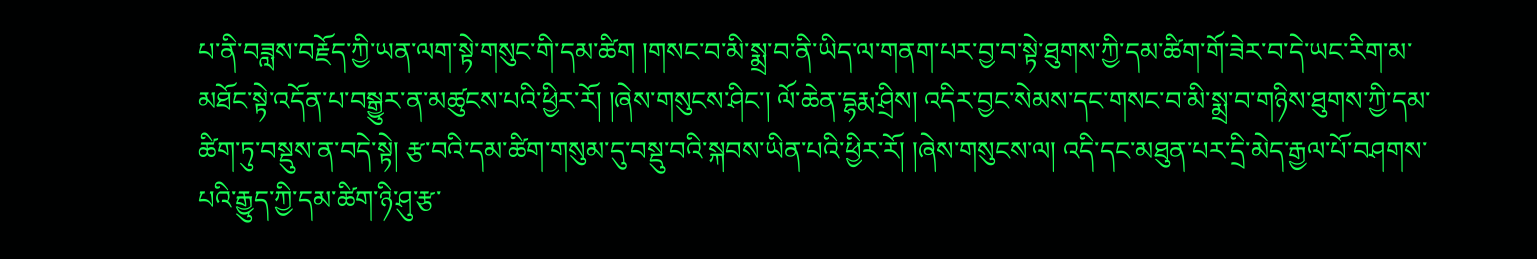པ་ནི་བཟླས་བརྗོད་ཀྱི་ཡན་ལག་སྟེ་གསུང་གི་དམ་ཚིག །གསང་བ་མི་སྨྲ་བ་ནི་ཡིད་ལ་གནག་པར་བྱ་བ་སྟེ་ཐུགས་ཀྱི་དམ་ཚིག་གོ་ཟེར་བ་དེ་ཡང་རིག་མ་མཐོང་སྟེ་འདོན་པ་བསྒྱུར་ན་མཚུངས་པའི་ཕྱིར་རོ། །ཞེས་གསུངས་ཤིང་། ལོ་ཆེན་དྷརྨ་ཤྲིས། འདིར་བྱང་སེམས་དང་གསང་བ་མི་སྨྲ་བ་གཉིས་ཐུགས་ཀྱི་དམ་ཚིག་ཏུ་བསྡུས་ན་བདེ་སྟེ། རྩ་བའི་དམ་ཚིག་གསུམ་དུ་བསྡུ་བའི་སྐབས་ཡིན་པའི་ཕྱིར་རོ། །ཞེས་གསུངས་ལ། འདི་དང་མཐུན་པར་དྲི་མེད་རྒྱལ་པོ་བཤགས་པའི་རྒྱུད་ཀྱི་དམ་ཚིག་ཉི་ཤུ་རྩ་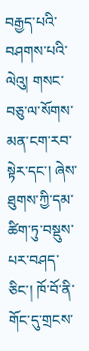བརྒྱད་པའི་བཤགས་པའི་ལེའུ། གསང་བཅུ་ལ་སོགས་མན་ངག་རབ་སྟེར་དང་། ཞེས་ཐུགས་ཀྱི་དམ་ཚིག་ཏུ་བསྡུས་པར་བཤད་ཅིང་། ཁོ་བོ་ནི་གོང་དུ་གྲངས་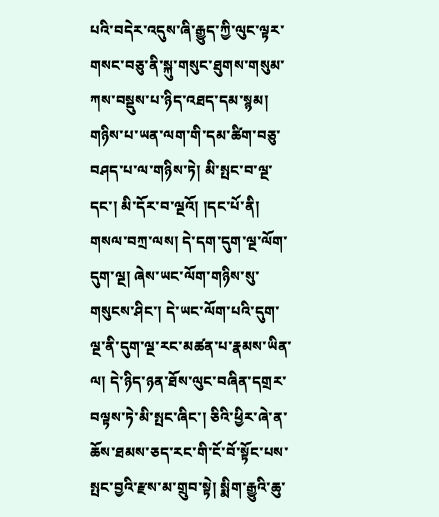པའི་བདེར་འདུས་ཞི་རྒྱུད་ཀྱི་ལུང་ལྟར་གསང་བཅུ་ནི་སྐུ་གསུང་ཐུགས་གསུམ་ཀས་བསྡུས་པ་ཉིད་འཐད་དམ་སྙམ། གཉིས་པ་ཡན་ལག་གི་དམ་ཚིག་བཅུ་བཤད་པ་ལ་གཉིས་ཏེ། མི་སྤང་བ་ལྔ་དང་། མི་དོར་བ་ལྔའོ། །དང་པོ་ནི། གསལ་བཀྲ་ལས། དེ་དག་དུག་ལྔ་ལོག་དུག་ལྔ། ཞེས་ཡང་ལོག་གཉིས་སུ་གསུངས་ཤིང་། དེ་ཡང་ལོག་པའི་དུག་ལྔ་ནི་དུག་ལྔ་རང་མཚན་པ་རྣམས་ཡིན་ལ། དེ་ཉིད་ཉན་ཐོས་ལུང་བཞིན་དགྲར་བལྟས་ཏེ་མི་སྤང་ཞིང་། ཅིའི་ཕྱིར་ཞེ་ན་ཆོས་ཐམས་ཅད་རང་གི་ངོ་བོ་སྟོང་པས་སྤང་བྱའི་རྫས་མ་གྲུབ་སྟེ། སྨིག་རྒྱུའི་ཆུ་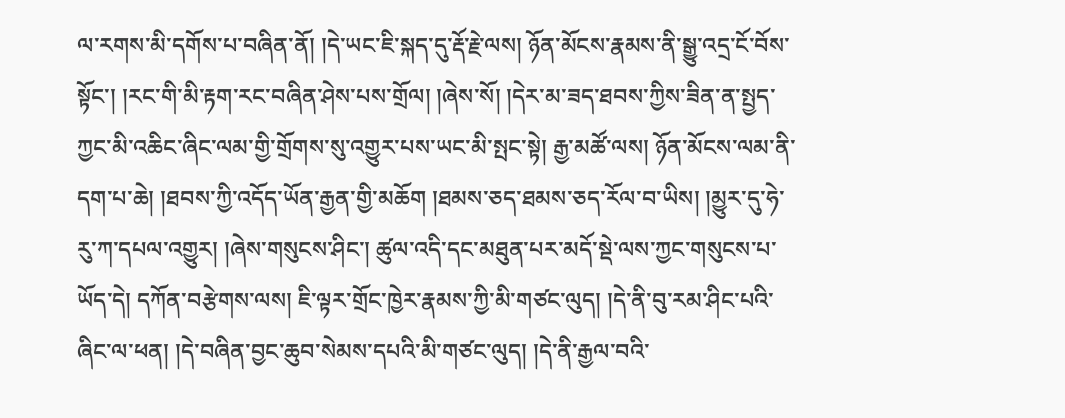ལ་རགས་མི་དགོས་པ་བཞིན་ནོ། །དེ་ཡང་ཇི་སྐད་དུ་རྡོ་རྗེ་ལས། ཉོན་མོངས་རྣམས་ནི་སྒྱུ་འདྲ་ངོ་བོས་སྟོང་། །རང་གི་མི་རྟག་རང་བཞིན་ཤེས་པས་གྲོལ། །ཞེས་སོ། །དེར་མ་ཟད་ཐབས་ཀྱིས་ཟིན་ན་སྤྱད་ཀྱང་མི་འཆིང་ཞིང་ལམ་གྱི་གྲོགས་སུ་འགྱུར་པས་ཡང་མི་སྤང་སྟེ། རྒྱ་མཚོ་ལས། ཉོན་མོངས་ལམ་ནི་དག་པ་ཆེ། །ཐབས་ཀྱི་འདོད་ཡོན་རྒྱན་གྱི་མཆོག །ཐམས་ཅད་ཐམས་ཅད་རོལ་བ་ཡིས། །མྱུར་དུ་ཧེ་རུ་ཀ་དཔལ་འགྱུར། །ཞེས་གསུངས་ཤིང་། ཚུལ་འདི་དང་མཐུན་པར་མདོ་སྡེ་ལས་ཀྱང་གསུངས་པ་ཡོད་དེ། དཀོན་བརྩེགས་ལས། ཇི་ལྟར་གྲོང་ཁྱེར་རྣམས་ཀྱི་མི་གཙང་ལུད། །དེ་ནི་བུ་རམ་ཤིང་པའི་ཞིང་ལ་ཕན། །དེ་བཞིན་བྱང་ཆུབ་སེམས་དཔའི་མི་གཙང་ལུད། །དེ་ནི་རྒྱལ་བའི་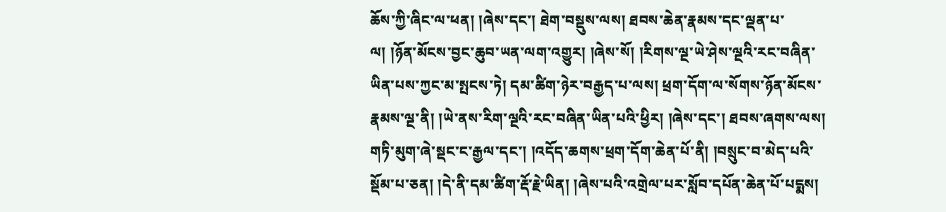ཆོས་ཀྱི་ཞིང་ལ་ཕན། །ཞེས་དང་། ཐེག་བསྡུས་ལས། ཐབས་ཆེན་རྣམས་དང་ལྡན་པ་ལ། །ཉོན་མོངས་བྱང་ཆུབ་ཡན་ལག་འགྱུར། །ཞེས་སོ། །རིགས་ལྔ་ཡེ་ཤེས་ལྔའི་རང་བཞིན་ཡིན་པས་ཀྱང་མ་སྤངས་ཏེ། དམ་ཚིག་ཉེར་བརྒྱད་པ་ལས། ཕྲག་དོག་ལ་སོགས་ཉོན་མོངས་རྣམས་ལྔ་ནི། །ཡེ་ནས་རིག་ལྔའི་རང་བཞིན་ཡིན་པའི་ཕྱིར། །ཞེས་དང་། ཐབས་ཞགས་ལས། གཏི་མུག་ཞེ་སྡང་ང་རྒྱལ་དང་། །འདོད་ཆགས་ཕྲག་དོག་ཆེན་པོ་ནི། །བསྲུང་བ་མེད་པའི་སྡོམ་པ་ཅན། །དེ་ནི་དམ་ཚིག་རྡོ་རྗེ་ཡིན། །ཞེས་པའི་འགྲེལ་པར་སློབ་དཔོན་ཆེན་པོ་པདྨས།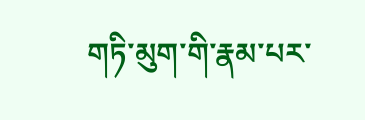གཏི་མུག་གི་རྣམ་པར་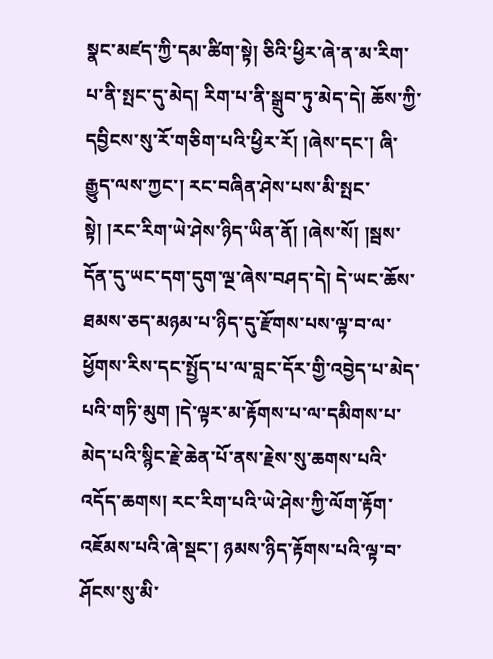སྣང་མཛད་ཀྱི་དམ་ཚིག་སྟེ། ཅིའི་ཕྱིར་ཞེ་ན་མ་རིག་པ་ནི་སྤང་དུ་མེད། རིག་པ་ནི་སྒྲུབ་ཏུ་མེད་དེ། ཆོས་ཀྱི་དབྱིངས་སུ་རོ་གཅིག་པའི་ཕྱིར་རོ། །ཞེས་དང་། ཞི་རྒྱུད་ལས་ཀྱང་། རང་བཞིན་ཤེས་པས་མི་སྤང་སྟེ། །རང་རིག་ཡེ་ཤེས་ཉིད་ཡིན་ནོ། །ཞེས་སོ། །སྦས་དོན་དུ་ཡང་དག་དུག་ལྔ་ཞེས་བཤད་དེ། དེ་ཡང་ཆོས་ཐམས་ཅད་མཉམ་པ་ཉིད་དུ་རྫོགས་པས་ལྟ་བ་ལ་ཕྱོགས་རིས་དང་སྤྱོད་པ་ལ་བླང་དོར་གྱི་འབྱེད་པ་མེད་པའི་གཏི་མུག །དེ་ལྟར་མ་རྟོགས་པ་ལ་དམིགས་པ་མེད་པའི་སྙིང་རྗེ་ཆེན་པོ་ནས་རྗེས་སུ་ཆགས་པའི་འདོད་ཆགས། རང་རིག་པའི་ཡེ་ཤེས་ཀྱི་ལོག་རྟོག་འཇོམས་པའི་ཞེ་སྡང་། ཉམས་ཉིད་རྟོགས་པའི་ལྟ་བ་ཤོངས་སུ་མི་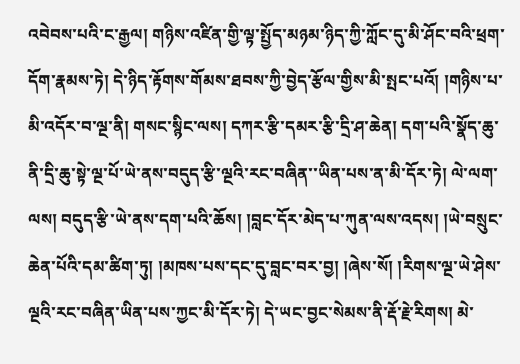འབེབས་པའི་ང་རྒྱལ། གཉིས་འཛིན་གྱི་ལྟ་སྤྱོད་མཉམ་ཉིད་ཀྱི་ཀློང་དུ་མི་ཤོང་བའི་ཕྲག་དོག་རྣམས་ཏེ། དེ་ཉིད་རྟོགས་གོམས་ཐབས་ཀྱི་བྱེད་རྩོལ་གྱིས་མི་སྤང་པའོ། །གཉིས་པ་མི་འདོར་བ་ལྔ་ནི། གསང་སྙིང་ལས། དཀར་རྩི་དམར་རྩི་དྲི་ཤ་ཆེན། དག་པའི་སྣོད་ཆུ་ནི་དྲི་ཆུ་སྟེ་ལྔ་པོ་ཡེ་ནས་བདུད་རྩི་ལྔའི་རང་བཞིན་་ཡིན་པས་ན་མི་དོར་ཏེ། ལེ་ལག་ལས། བདུད་རྩི་ཡེ་ནས་དག་པའི་ཆོས། །བླང་དོར་མེད་པ་ཀུན་ལས་འདས། །ཡེ་བསྲུང་ཆེན་པོའི་དམ་ཚིག་ཏུ། །མཁས་པས་དང་དུ་བླང་བར་བྱ། །ཞེས་སོ། །རིགས་ལྔ་ཡེ་ཤེས་ལྔའི་རང་བཞིན་ཡིན་པས་ཀྱང་མི་དོར་ཏེ། དེ་ཡང་བྱང་སེམས་ནི་རྡོ་རྗེ་རིགས། མེ་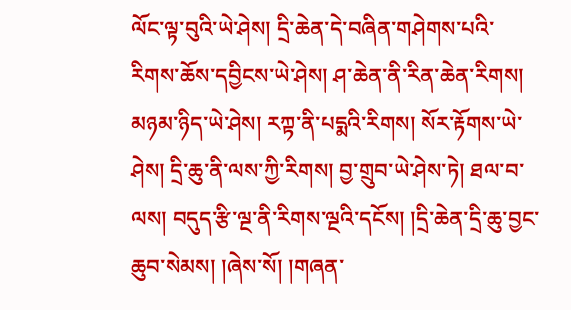ལོང་ལྟ་བུའི་ཡེ་ཤེས། དྲི་ཆེན་དེ་བཞིན་གཤེགས་པའི་རིགས་ཆོས་དབྱིངས་ཡེ་ཤེས། ཤ་ཆེན་ནི་རིན་ཆེན་རིགས། མཉམ་ཉིད་ཡེ་ཤེས། རཀྟ་ནི་པདྨའི་རིགས། སོར་རྟོགས་ཡེ་ཤེས། དྲི་ཆུ་ནི་ལས་ཀྱི་རིགས། བྱ་གྲུབ་ཡེ་ཤེས་ཏེ། ཐལ་བ་ལས། བདུད་རྩི་ལྔ་ནི་རིགས་ལྔའི་དངོས། །དྲི་ཆེན་དྲི་ཆུ་བྱང་ཆུབ་སེམས། །ཞེས་སོ། །གཞན་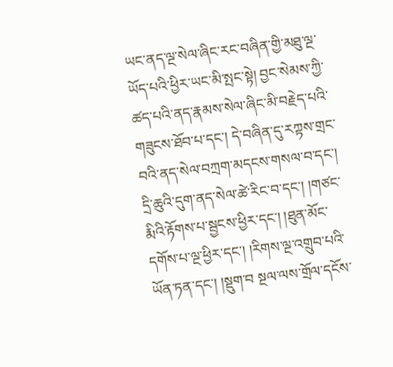ཡང་ནད་ལྔ་སེལ་ཞིང་རང་བཞིན་གྱི་མཐུ་ལྔ་ཡོད་པའི་ཕྱིར་ཡང་མི་སྤང་སྟེ། བྱང་སེམས་ཀྱི་ཚད་པའི་ནད་རྣམས་སེལ་ཞིང་མི་བརྗེད་པའི་གཟུངས་ཐོབ་པ་དང་། དེ་བཞིན་དུ་རཀྟས་གྲང་བའི་ནད་སེལ་བཀྲག་མདངས་གསལ་བ་དང་། དྲི་ཆུའི་དུག་ནད་སེལ་ཚེ་རིང་བ་དང་། །གཙང་རྨིའི་རྟོགས་པ་སྦྱངས་ཕྱིར་དང་། །ཐུན་མོང་དགོས་པ་ལྔ་ཕྱིར་དང་། །རིགས་ལྔ་འགྲུབ་པའི་ཡོན་ཏན་དང་། །སྡུག་བ སྔལ་ལས་གྲོལ་དངོས་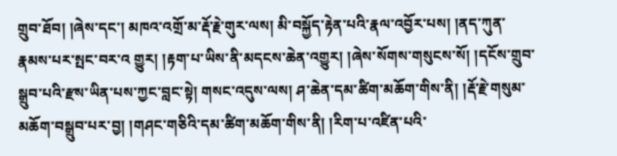གྲུབ་ཐོབ། །ཞེས་དང་། མཁའ་འགྲོ་མ་རྡོ་རྗེ་གུར་ལས། མི་བསྐྱོད་རྟེན་པའི་རྣལ་འབྱོར་པས། །ནད་ཀུན་རྣམས་པར་སྤང་བར་འ གྱུར། །རྟག་པ་ཡིས་ནི་མདངས་ཆེན་འགྱུར། །ཞེས་སོགས་གསུངས་སོ། །དངོས་གྲུབ་སྒྲུབ་པའི་རྫས་ཡིན་པས་ཀྱང་བླང་སྟེ། གསང་འདུས་ལས། ཤ་ཆེན་དམ་ཚིག་མཆོག་གིས་ནི། །རྡོ་རྗེ་གསུམ་མཆོག་བསྒྲུབ་པར་བྱ། །གཤང་གཅིའི་དམ་ཚིག་མཆོག་གིས་ནི། །རིག་པ་འཛིན་པའི་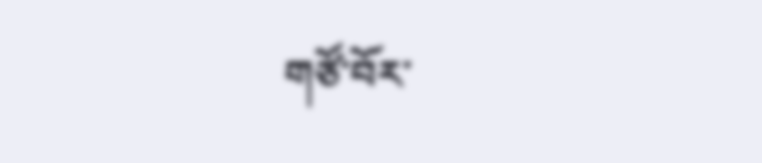གཙོ་བོར་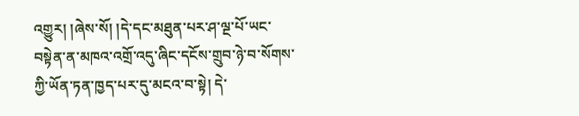འགྱུར། །ཞེས་སོ། །དེ་དང་མཐུན་པར་ཤ་ལྔ་པོ་ཡང་བསྟེན་ན་མཁའ་འགྲོ་འདུ་ཞིང་དངོས་གྲུབ་ཉེ་བ་སོགས་ཀྱི་ཡོན་ཏན་ཁྱད་པར་དུ་མངའ་བ་སྟེ། དེ་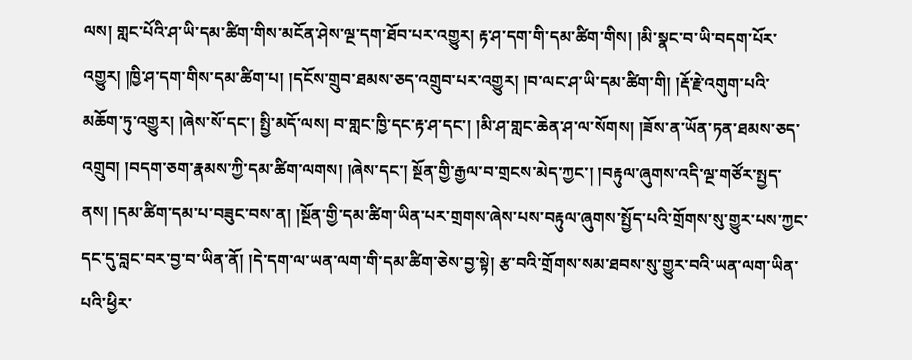ལས། གླང་པོའི་ཤ་ཡི་དམ་ཚིག་གིས་མངོན་ཤེས་ལྔ་དག་ཐོབ་པར་འགྱུར། རྟ་ཤ་དག་གི་དམ་ཚིག་གིས། །མི་སྣང་བ་ཡི་བདག་པོར་འགྱུར། །ཁྱི་ཤ་དག་གིས་དམ་ཚིག་པ། །དངོས་གྲུབ་ཐམས་ཅད་འགྲུབ་པར་འགྱུར། །བ་ལང་ཤ་ཡི་དམ་ཚིག་གི། །རྡོ་རྗེ་འགུག་པའི་མཆོག་ཏུ་འགྱུར། །ཞེས་སོ་དང་། སྤྱི་མདོ་ལས། བ་གླང་ཁྱི་དང་རྟ་ཤ་དང་། །མི་ཤ་གླང་ཆེན་ཤ་ལ་སོགས། །ཟོས་ན་ཡོན་ཏན་ཐམས་ཅད་འགྲུབ། །བདག་ཅག་རྣམས་ཀྱི་དམ་ཚིག་ལགས། །ཞེས་དང་། སྔོན་གྱི་རྒྱལ་བ་གྲངས་མེད་ཀྱང་། །བརྟུལ་ཞུགས་འདི་ལྔ་གཙོར་སྤྱད་ནས། །དམ་ཚིག་དམ་པ་བཟུང་བས་ན། །སྔོན་གྱི་དམ་ཚིག་ཡིན་པར་གྲགས་ཞེས་པས་བརྟུལ་ཞུགས་སྤྱོད་པའི་གྲོགས་སུ་གྱུར་པས་ཀྱང་དང་དུ་བླང་བར་བྱ་བ་ཡིན་ནོ། །དེ་དག་ལ་ཡན་ལག་གི་དམ་ཚིག་ཅེས་བྱ་སྟེ། རྩ་བའི་གྲོགས་སམ་ཐབས་སུ་གྱུར་བའི་ཡན་ལག་ཡིན་པའི་ཕྱིར་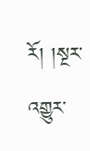རོ། །སྔར་འགྱུར་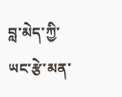བླ་མེད་ཀྱི་ཡང་རྩེ་མན་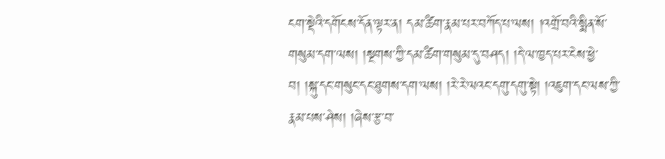ངག་སྡེའི་དགོངས་དོན་ལྟར་ན། དམ་ཚིག་རྣམ་པར་བཀོད་པ་ལས། །འགྲོ་བའི་སྨིན་སོ་གསུམ་དག་ལས། །སྔགས་ཀྱི་དམ་ཚིག་གསུམ་དུ་བཤད། །དེ་ལ་ཁྱད་པར་ངེས་ཕྱེ་བ། །སྐུ་དང་གསུང་དང་ཐུགས་དག་ལས། །རེ་རེ་ལའང་དགུ་དགུ་སྟེ། །འཇུག་དང་ལས་ཀྱི་རྣམ་པས་ཤེས། །ཞེས་རྩ་བ་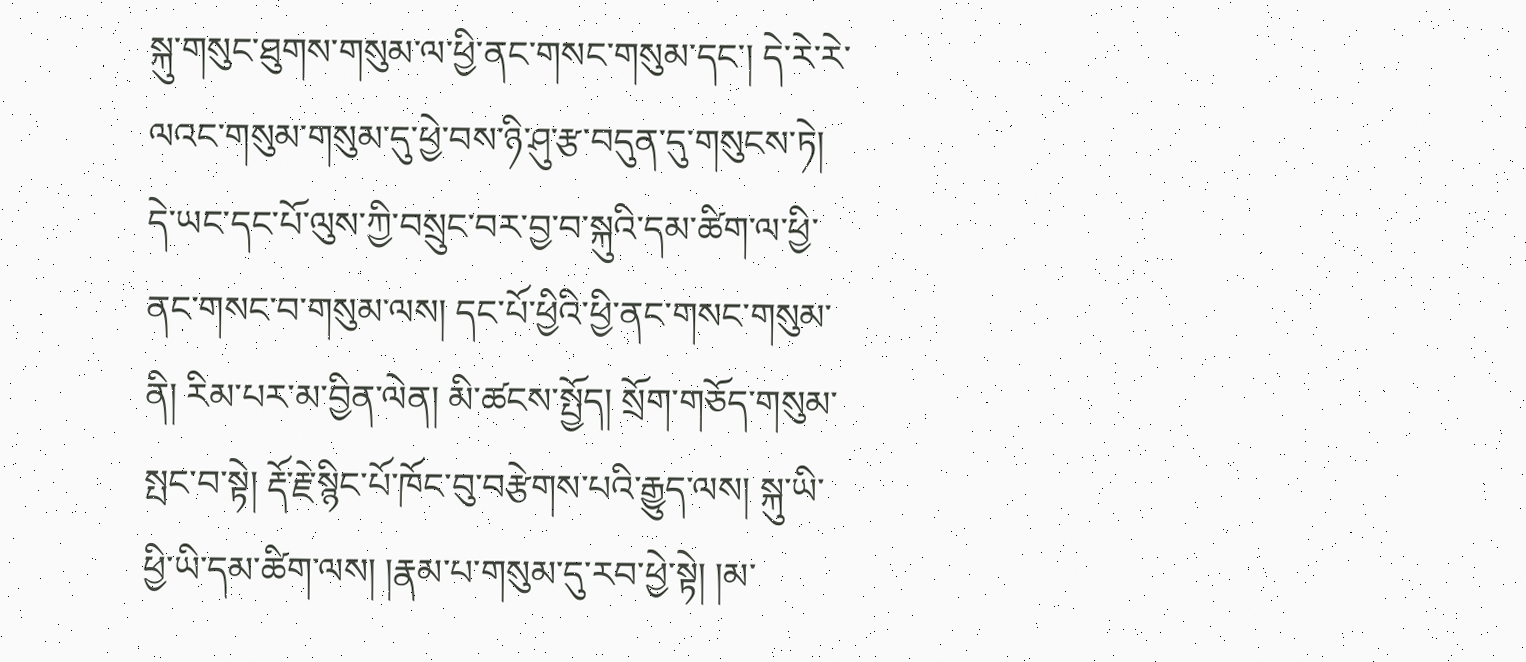སྐུ་གསུང་ཐུགས་གསུམ་ལ་ཕྱི་ནང་གསང་གསུམ་དང་། དེ་རེ་རེ་ལའང་གསུམ་གསུམ་དུ་ཕྱེ་བས་ཉི་ཤུ་རྩ་བདུན་དུ་གསུངས་ཏེ། དེ་ཡང་དང་པོ་ལུས་ཀྱི་བསྲུང་བར་བྱ་བ་སྐུའི་དམ་ཚིག་ལ་ཕྱི་ནང་གསང་བ་གསུམ་ལས། དང་པོ་ཕྱིའི་ཕྱི་ནང་གསང་གསུམ་ནི། རིམ་པར་མ་བྱིན་ལེན། མི་ཚངས་སྤྱོད། སྲོག་གཅོད་གསུམ་སྤང་བ་སྟེ། རྡོ་རྗེ་སྙིང་པོ་ཁོང་བུ་བརྩེགས་པའི་རྒྱུད་ལས། སྐུ་ཡི་ཕྱི་ཡི་དམ་ཚིག་ལས། །རྣམ་པ་གསུམ་དུ་རབ་ཕྱེ་སྟེ། །མ་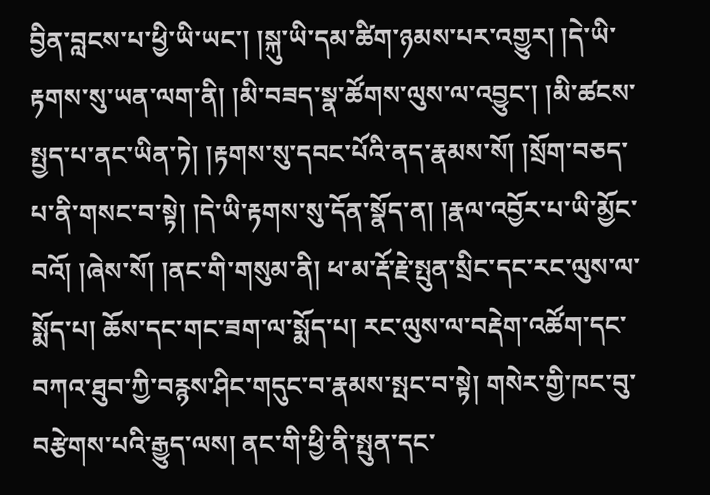བྱིན་བླངས་པ་ཕྱི་ཡི་ཡང་། །སྐུ་ཡི་དམ་ཚིག་ཉམས་པར་འགྱུར། །དེ་ཡི་རྟགས་སུ་ཡན་ལག་ནི། །མི་བཟད་སྣ་ཚོགས་ལུས་ལ་འབྱུང་། །མི་ཚངས་སྤྱད་པ་ནང་ཡིན་ཏེ། །རྟགས་སུ་དབང་པོའི་ནད་རྣམས་སོ། །སྲོག་བཅད་པ་ནི་གསང་བ་སྟེ། །དེ་ཡི་རྟགས་སུ་དོན་སྣོད་ན། །རྣལ་འབྱོར་པ་ཡི་མྱོང་བའོ། །ཞེས་སོ། །ནང་གི་གསུམ་ནི། ཕ་མ་རྡོ་རྗེ་སྤུན་སྲིང་དང་རང་ལུས་ལ་སྨོད་པ། ཆོས་དང་གང་ཟག་ལ་སྨོད་པ། རང་ལུས་ལ་བརྡེག་འཚོག་དང་བཀའ་ཐུབ་ཀྱི་བརྙས་ཤིང་གདུང་བ་རྣམས་སྤང་བ་སྟེ། གསེར་གྱི་ཁང་བུ་བརྩེགས་པའི་རྒྱུད་ལས། ནང་གི་ཕྱི་ནི་སྤུན་དང་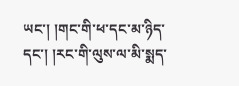ཡང་། །གང་གི་ཕ་དང་མ་ཉིད་དང་། །རང་གི་ལུས་ལ་མི་སྨད་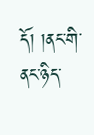དོ། །ནང་གི་ནང་ཉིད་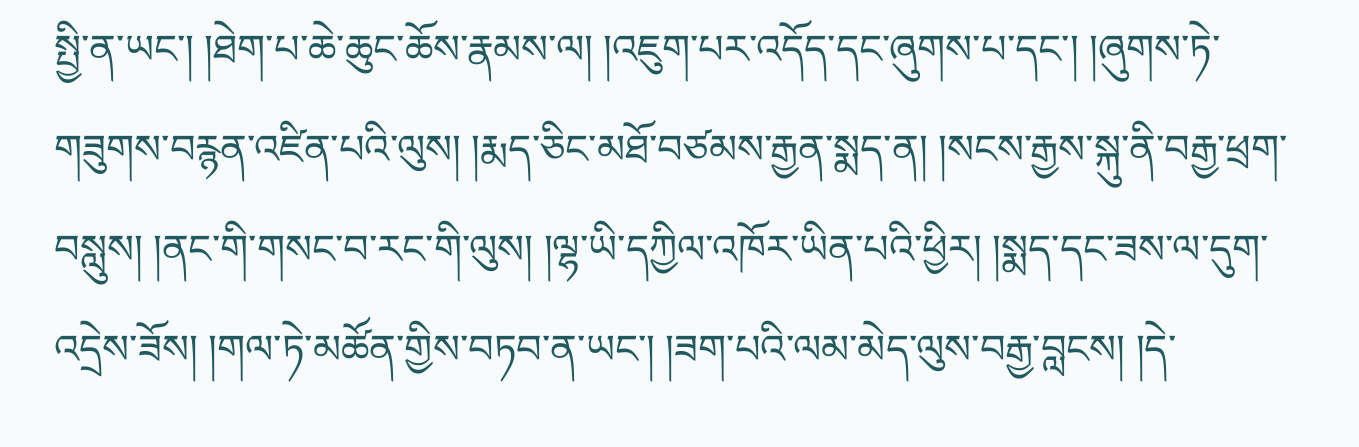སྤྱི་ན་ཡང་། །ཐེག་པ་ཆེ་ཆུང་ཆོས་རྣམས་ལ། །འཇུག་པར་འདོད་དང་ཞུགས་པ་དང་། །ཞུགས་ཏེ་གཟུགས་བརྙན་འཛིན་པའི་ལུས། །རྨད་ཅིང་མཐོ་བཙམས་རྒྱན་སྨད་ན། །སངས་རྒྱས་སྐུ་ནི་བརྒྱ་ཕྲག་བསླུས། །ནང་གི་གསང་བ་རང་གི་ལུས། །ལྷ་ཡི་དཀྱིལ་འཁོར་ཡིན་པའི་ཕྱིར། །སྨད་དང་ཟས་ལ་དུག་འདྲེས་ཟོས། །གལ་ཏེ་མཚོན་གྱིས་བཏབ་ན་ཡང་། །ཟག་པའི་ལམ་མེད་ལུས་བརྒྱ་བླངས། །དེ་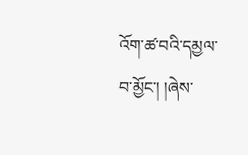འོག་ཚ་བའི་དམྱལ་བ་མྱོང་། །ཞེས་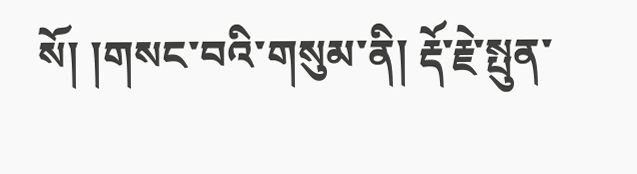སོ། །གསང་བའི་གསུམ་ནི། རྡོ་རྗེ་སྤུན་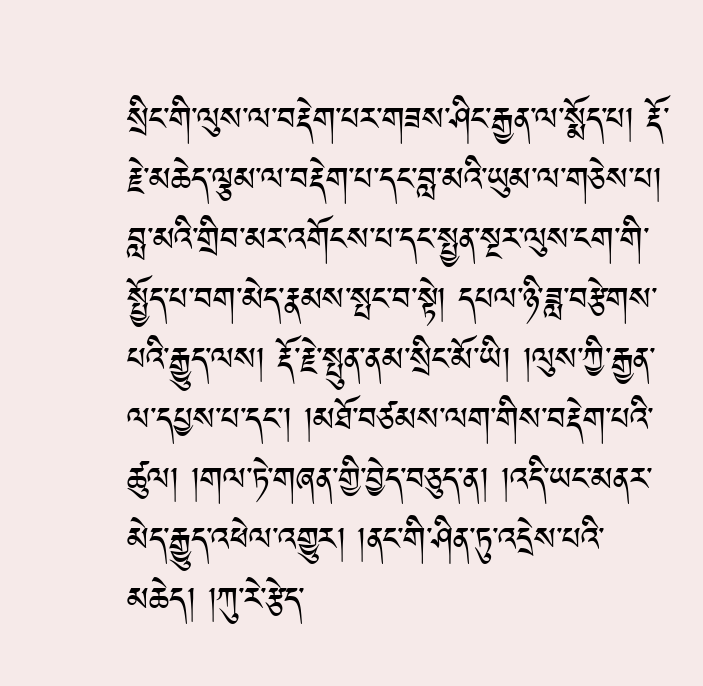སྲིང་གི་ལུས་ལ་བརྡེག་པར་གཟས་ཤིང་རྒྱན་ལ་སྨོད་པ། རྡོ་རྗེ་མཆེད་ལྕམ་ལ་བརྡེག་པ་དང་བླ་མའི་ཡུམ་ལ་གཅེས་པ། བླ་མའི་གྲིབ་མར་འགོངས་པ་དང་སྤྱན་སྔར་ལུས་ངག་གི་སྤྱོད་པ་བག་མེད་རྣམས་སྤང་བ་སྟེ། དཔལ་ཉི་ཟླ་བརྩེགས་པའི་རྒྱུད་ལས། རྡོ་རྗེ་སྤུན་ནམ་སྲིང་མོ་ཡི། །ལུས་ཀྱི་རྒྱན་ལ་དཔྱས་པ་དང་། །མཐོ་བཙམས་ལག་གིས་བརྡེག་པའི་ཚུལ། །གལ་ཏེ་གཞན་གྱི་བྱེད་བཅུད་ན། །འདི་ཡང་མནར་མེད་རྒྱུད་འཕེལ་འགྱུར། །ནང་གི་ཤིན་ཏུ་འདྲེས་པའི་མཆེད། །ཀུ་རེ་རྩེད་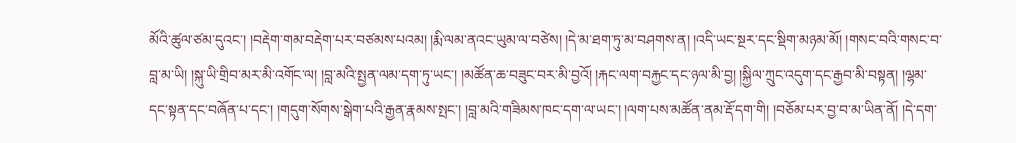མོའི་ཚུལ་ཙམ་དུའང་། །བརྡེག་གམ་བརྡེག་པར་བཙམས་པའམ། །རྨི་ལམ་ནའང་ཡུམ་ལ་བཙེས། །དེ་མ་ཐག་ཏུ་མ་བཤགས་ན། །འདི་ཡང་སྔར་དང་སྡིག་མཉམ་མོ། །གསང་བའི་གསང་བ་བླ་མ་ཡི། །སྐུ་ཡི་གྲིབ་མར་མི་འགོང་ལ། །བླ་མའི་སྤྱན་ལམ་དག་ཏུ་ཡང་། །མཚོན་ཆ་བཟུང་བར་མི་བྱའོ། །རྐང་ལག་བརྐྱང་དང་ཉལ་མི་བྱ། །སྐྱིལ་ཀྲུང་འདུག་དང་རྒྱབ་མི་བསྟན། །ལྷམ་དང་སྟན་དང་བཞོན་པ་དང་། །གདུག་སོགས་སྒེག་པའི་རྒྱན་རྣམས་སྤང་། །བླ་མའི་གཟིམས་ཁང་དག་ལ་ཡང་། །ལག་པས་མཚོན་ནམ་རྡོ་དག་གི། །བཅོམ་པར་བྱ་བ་མ་ཡིན་ནོ། །དེ་དག་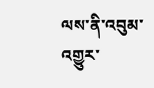ལས་ནི་འབུམ་འགྱུར་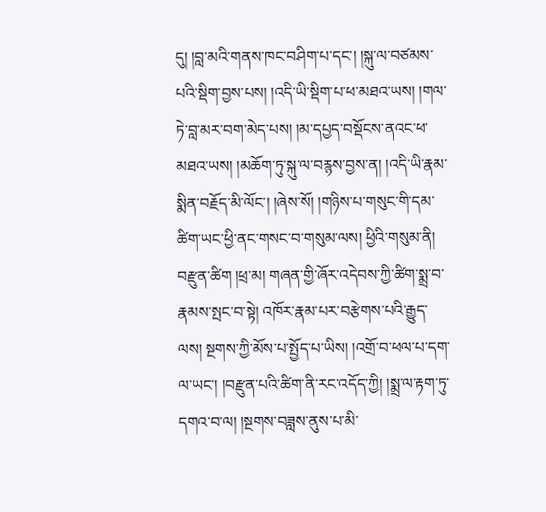དུ། །བླ་མའི་གནས་ཁང་བཤིག་པ་དང་། །སྐུ་ལ་བཙམས་པའི་སྡིག་བྱས་པས། །འདི་ཡི་སྡིག་པ་ཕ་མཐའ་ཡས། །གལ་ཏེ་བླ་མར་བག་མེད་པས། །མ་དཔྱད་བསྡོངས་ནའང་ཕ་མཐའ་ཡས། །མཆོག་ཏུ་སྐུ་ལ་བརྙས་བྱས་ན། །འདི་ཡི་རྣམ་སྨིན་བརྗོད་མི་ལོང་། །ཞེས་སོ། །གཉིས་པ་གསུང་གི་དམ་ཚིག་ཡང་ཕྱི་ནང་གསང་བ་གསུམ་ལས། ཕྱིའི་གསུམ་ནི། བརྫུན་ཚིག །ཕྲ་མ། གཞན་གྱི་ཞོར་འདེབས་ཀྱི་ཚིག་སྨྲ་བ་རྣམས་སྤང་བ་སྟེ། འཁོར་རྣམ་པར་བརྩེགས་པའི་རྒྱུད་ལས། སྔགས་ཀྱི་མོས་པ་སྤྱོད་པ་ཡིས། །འགྲོ་བ་ཕལ་པ་དག་ལ་ཡང་། །བརྫུན་པའི་ཚིག་ནི་རང་འདོད་ཀྱི། །སྨྲ་ལ་རྟག་ཏུ་དགའ་བ་ལ། །སྔགས་བཟླས་ནུས་པ་མི་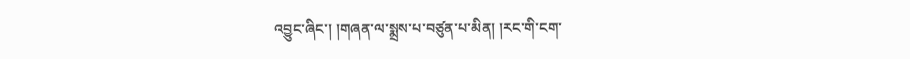འབྱུང་ཞིང་། །གཞན་ལ་སྨྲས་པ་བཙུན་པ་མིན། །རང་གི་ངག་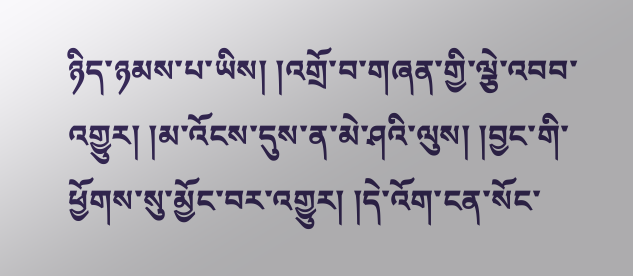ཉིད་ཉམས་པ་ཡིས། །འགྲོ་བ་གཞན་གྱི་ལྕེ་འབབ་འགྱུར། །མ་འོངས་དུས་ན་མེ་ཤའི་ལུས། །བྱང་གི་ཕྱོགས་སུ་མྱོང་བར་འགྱུར། །དེ་འོག་ངན་སོང་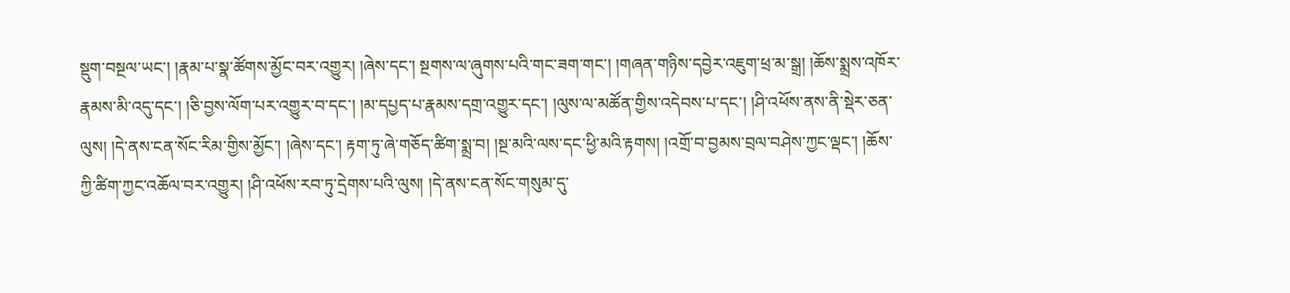སྡུག་བསྔལ་ཡང་། །རྣམ་པ་སྣ་ཚོགས་མྱོང་བར་འགྱུར། །ཞེས་དང་། སྔགས་ལ་ཞུགས་པའི་གང་ཟག་གང་། །གཞན་གཉིས་དབྱེར་འཇུག་ཕྲ་མ་སྒྲ། །ཆོས་སྨྲས་འཁོར་རྣམས་མི་འདུ་དང་། །ཅི་བྱས་ལོག་པར་འགྱུར་བ་དང་། །མ་དཔྱད་པ་རྣམས་དགྲ་འགྱུར་དང་། །ལུས་ལ་མཚོན་གྱིས་འདེབས་པ་དང་། །ཤི་འཕོས་ནས་ནི་སྡེར་ཅན་ལུས། །དེ་ནས་ངན་སོང་རིམ་གྱིས་མྱོང་། །ཞེས་དང་། རྟག་ཏུ་ཞེ་གཅོད་ཚིག་སྨྲ་བ། །སྔ་མའི་ལས་དང་ཕྱི་མའི་རྟགས། །འགྲོ་བ་བྱམས་བྲལ་བཤེས་ཀྱང་ལྡང་། །ཆོས་ཀྱི་ཚིག་ཀྱང་འཆོལ་བར་འགྱུར། །ཤི་འཕོས་རབ་ཏུ་དྲེགས་པའི་ལུས། །དེ་ནས་ངན་སོང་གསུམ་དུ་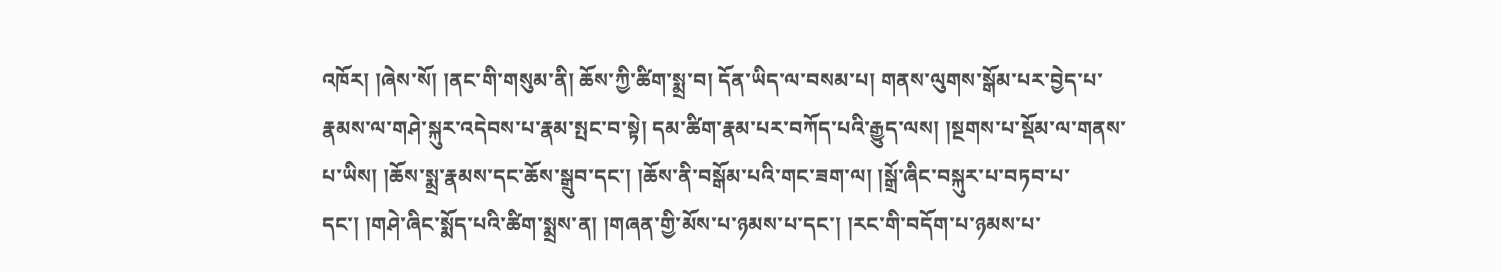འཁོར། །ཞེས་སོ། །ནང་གི་གསུམ་ནི། ཆོས་ཀྱི་ཚིག་སྨྲ་བ། དོན་ཡིད་ལ་བསམ་པ། གནས་ལུགས་སྒོམ་པར་བྱེད་པ་རྣམས་ལ་གཤེ་སྐུར་འདེབས་པ་རྣམ་སྤང་བ་སྟེ། དམ་ཚིག་རྣམ་པར་བཀོད་པའི་རྒྱུད་ལས། །སྔགས་པ་སྡོམ་ལ་གནས་པ་ཡིས། །ཆོས་སྨྲ་རྣམས་དང་ཆོས་སྒྲུབ་དང་། །ཆོས་ནི་བསྒོམ་པའི་གང་ཟག་ལ། །སྒྲོ་ཞིང་བསྐུར་པ་བཏབ་པ་དང་། །གཤེ་ཞིང་སྨོད་པའི་ཚིག་སྨྲས་ན། །གཞན་གྱི་མོས་པ་ཉམས་པ་དང་། །རང་གི་བདོག་པ་ཉམས་པ་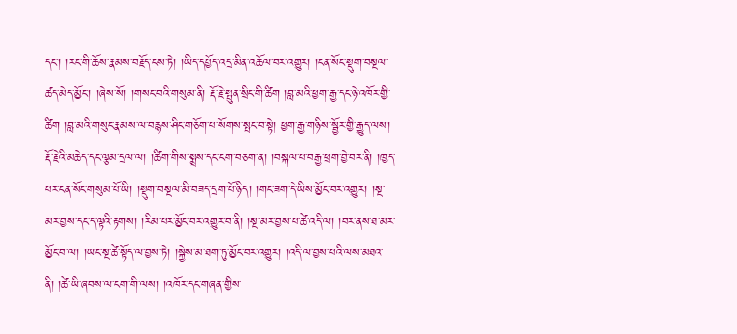དང་། །རང་གི་ཆོས་རྣམས་བརྗོད་ངས་ཏེ། །ཡིད་དཔྱོད་འདྲ་མིན་འཆོལ་བར་འགྱུར། །ངན་སོང་སྡུག་བསྔལ་ཚད་མེད་མྱོང་། །ཞེས་སོ། །གསང་བའི་གསུམ་ནི། རྡོ་རྗེ་སྤུན་སྲིང་གི་ཚིག །བླ་མའི་ཕྱག་རྒྱ་དང་ཉེ་འཁོར་གྱི་ཚིག །བླ་མའི་གསུང་རྣམས་ལ་བརྙས་ཤིང་གཅོག་པ་སོགས་སྤང་བ་སྟེ། ཕྱག་རྒྱ་གཉིས་སྦྱོར་གྱི་རྒྱུད་ལས། རྡོ་རྗེའི་མཆེད་དང་ལྕམ་དྲལ་ལ། །ཚིག་གིས་སྨྲས་དང་ངག་བཅག་ན། །བསྐལ་པ་བརྒྱ་ཕྲག་བྱེ་བར་ནི། །ཁྱད་པར་ངན་སོང་གསུམ་པོ་ཡི། །སྡུག་བསྔལ་མི་བཟད་དྲག་པོ་ཉིད། །གང་ཟག་དེ་ཡིས་མྱོང་བར་འགྱུར། །སྔ་མར་བྱས་དང་ད་ལྟའི་རྟགས། །རིམ་པར་མྱོང་བར་འགྱུར་བ་ནི། །སྔ་མར་བྱས་པ་ཚེ་འདི་ལ། །བར་ནས་ཐ་མར་མྱོང་བ་ལ། །ཡང་སྔ་ཚེ་སྟོད་ལ་བྱས་ཏེ། །སྐྱེས་མ་ཐག་ཏུ་མྱོང་བར་འགྱུར། །འདི་ལ་བྱས་པའི་ལས་མཐའ་ནི། །ཚེ་ཡི་ཞབས་ལ་ངག་གི་ལས། །འཁོར་དང་གཞན་གྱིས་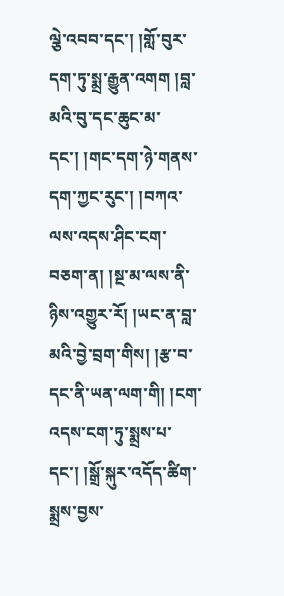ལྕེ་འབབ་དང་། །གློ་བུར་དག་ཏུ་སྨྲ་རྒྱུན་འགག །བླ་མའི་བུ་དང་ཆུང་མ་དང་། །གང་དག་ཉེ་གནས་དག་ཀྱང་རུང་། །བཀའ་ལས་འདས་ཤིང་ངག་བཅག་ན། །སྔ་མ་ལས་ནི་ཉིས་འགྱུར་རོ། །ཡང་ན་བླ་མའི་བྱེ་བྲག་གིས། །རྩ་བ་དང་ནི་ཡན་ལག་གི། །ངག་འདས་ངག་ཏུ་སྨྲས་པ་དང་། །སྒྲོ་སྐུར་འདོད་ཚིག་སྨྲས་བྱས་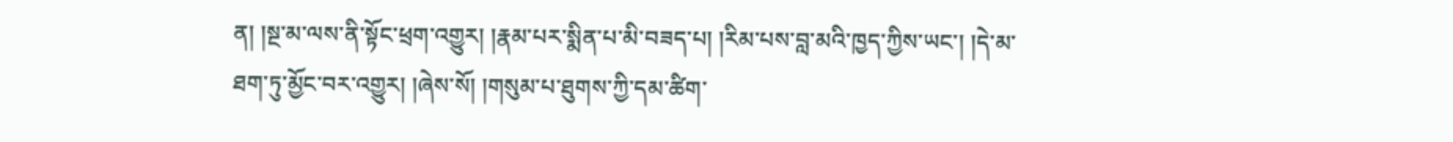ན། །སྔ་མ་ལས་ནི་སྟོང་ཕྲག་འགྱུར། །རྣམ་པར་སྨིན་པ་མི་བཟད་པ། །རིམ་པས་བླ་མའི་ཁྱད་ཀྱིས་ཡང་། །དེ་མ་ཐག་ཏུ་མྱོང་བར་འགྱུར། །ཞེས་སོ། །གསུམ་པ་ཐུགས་ཀྱི་དམ་ཚིག་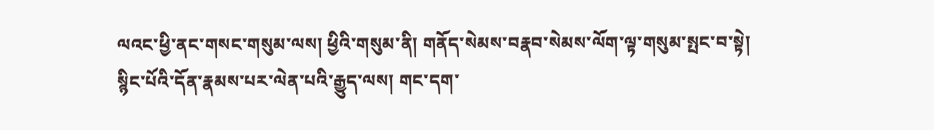ལའང་ཕྱི་ནང་གསང་གསུམ་ལས། ཕྱིའི་གསུམ་ནི། གནོད་སེམས་བརྣབ་སེམས་ལོག་ལྟ་གསུམ་སྤང་བ་སྟེ། སྙིང་པོའི་དོན་རྣམས་པར་ལེན་པའི་རྒྱུད་ལས། གང་དག་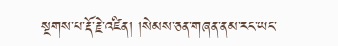སྔགས་པ་རྡོ་རྗེ་འཛིན། །སེམས་ཅན་གཞན་ནམ་རང་ཡང་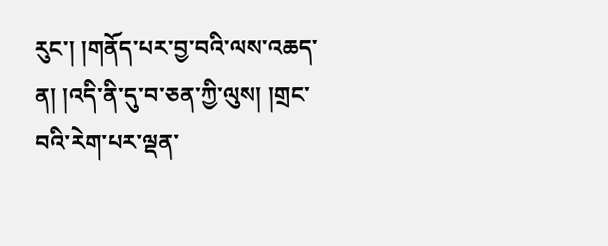རུང་། །གནོད་པར་བྱ་བའི་ལས་འཆད་ན། །འདི་ནི་དུ་བ་ཅན་ཀྱི་ལུས། །གྲང་བའི་རེག་པར་ལྡན་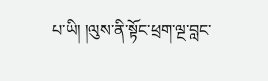པ་ཡི། །ལུས་ནི་སྟོང་ཕྲག་ལྔ་བླང་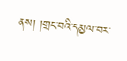ནས། །གྲང་བའི་དམྱལ་བར་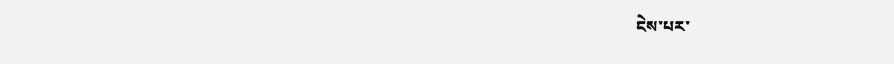ངེས་པར་